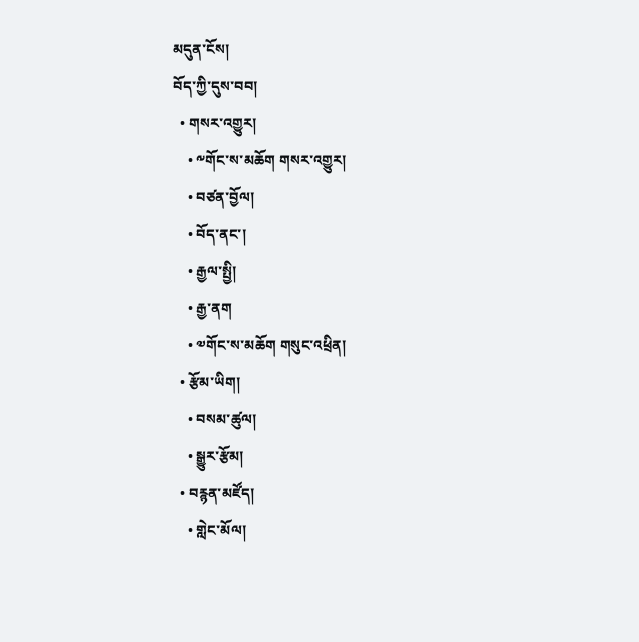མདུན་ངོས།
བོད་ཀྱི་དུས་བབ།
  • གསར་འགྱུར།
    • ༸གོང་ས་མཆོག གསར་འགྱུར།
    • བཙན་བྱོལ།
    • བོད་ནང་།
    • རྒྱལ་སྤྱི།
    • རྒྱ་ནག
    • ༧གོང་ས་མཆོག གསུང་འཕྲིན།
  • རྩོམ་ཡིག།
    • བསམ་ཚུལ།
    • སྒྱུར་རྩོམ།
  • བརྙན་མཛོད།
    • གླེང་མོལ།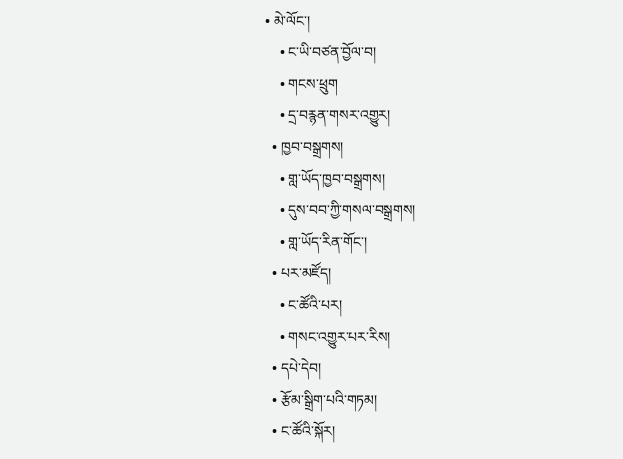• མེ་ལོང་།
    • ང་ཡི་བཙན་བྱོལ་བ།
    • གངས་ཕྲུག
    • དྲ་བརྙན་གསར་འགྱུར།
  • ཁྱབ་བསྒྲགས།
    • གླ་ཡོད་ཁྱབ་བསྒྲགས།
    • དུས་བབ་ཀྱི་གསལ་བསྒྲགས།
    • གླ་ཡོད་རིན་གོང་།
  • པར་མཛོད།
    • ང་ཚོའི་པར།
    • གསང་འགྱུར་པར་རིས།
  • དཔེ་དེབ།
  • རྩོམ་སྒྲིག་པའི་གཏམ།
  • ང་ཚོའི་སྐོར།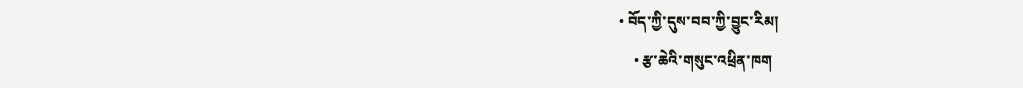• བོད་ཀྱི་དུས་བབ་ཀྱི་བྱུང་རིམ།
    • རྩ་ཆེའི་གསུང་འཕྲིན་ཁག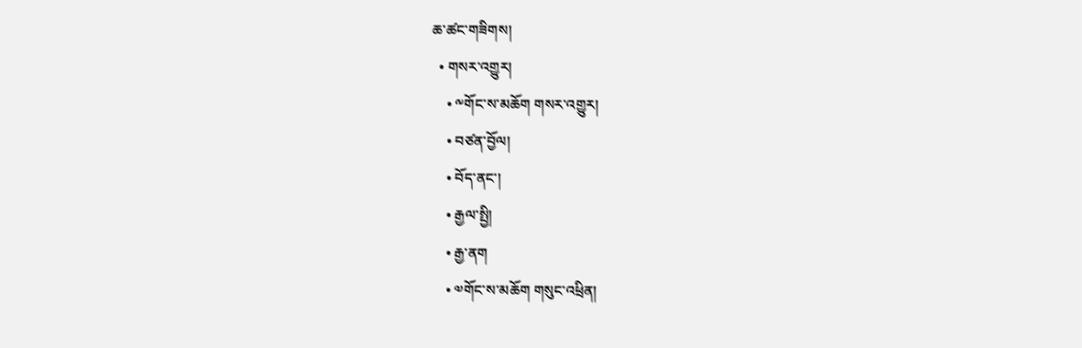ཆ་ཚང་གཟིགས།
  • གསར་འགྱུར།
    • ༸གོང་ས་མཆོག གསར་འགྱུར།
    • བཙན་བྱོལ།
    • བོད་ནང་།
    • རྒྱལ་སྤྱི།
    • རྒྱ་ནག
    • ༧གོང་ས་མཆོག གསུང་འཕྲིན།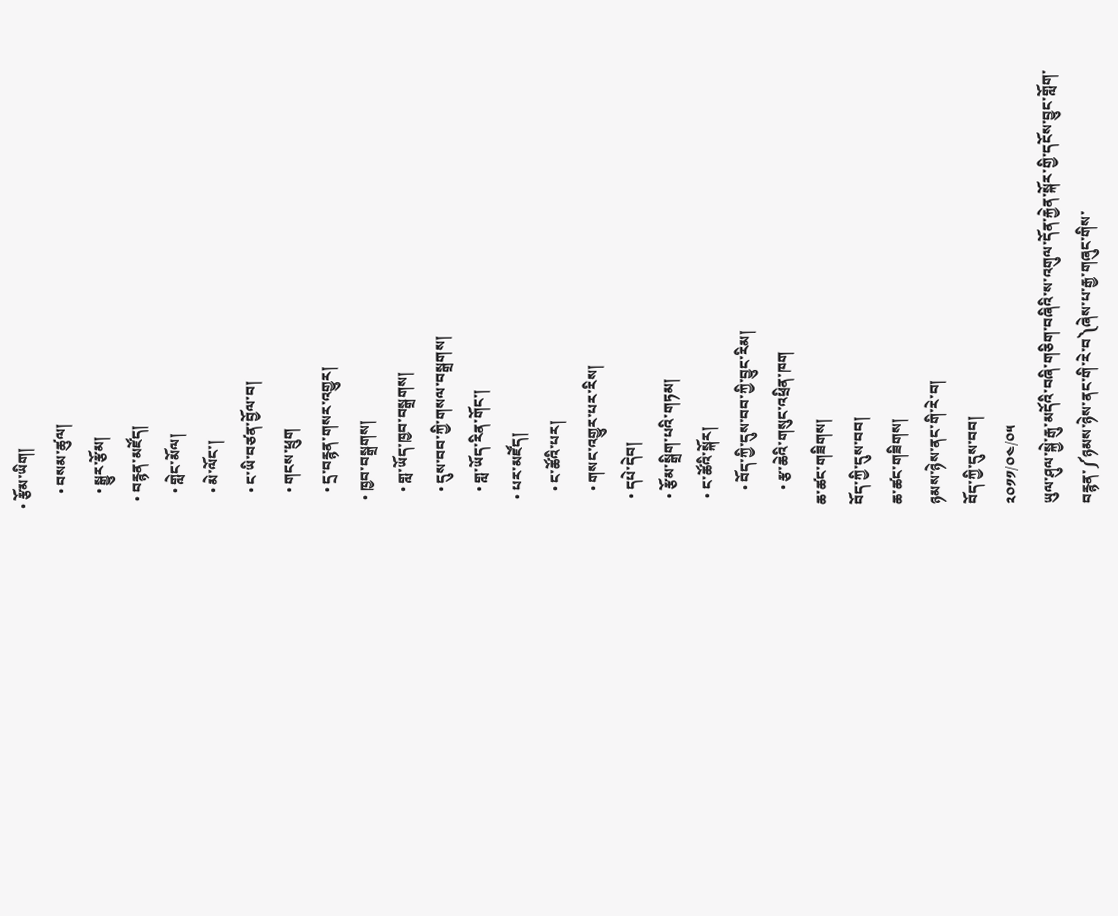• རྩོམ་ཡིག།
    • བསམ་ཚུལ།
    • སྒྱུར་རྩོམ།
  • བརྙན་མཛོད།
    • གླེང་མོལ།
    • མེ་ལོང་།
    • ང་ཡི་བཙན་བྱོལ་བ།
    • གངས་ཕྲུག
    • དྲ་བརྙན་གསར་འགྱུར།
  • ཁྱབ་བསྒྲགས།
    • གླ་ཡོད་ཁྱབ་བསྒྲགས།
    • དུས་བབ་ཀྱི་གསལ་བསྒྲགས།
    • གླ་ཡོད་རིན་གོང་།
  • པར་མཛོད།
    • ང་ཚོའི་པར།
    • གསང་འགྱུར་པར་རིས།
  • དཔེ་དེབ།
  • རྩོམ་སྒྲིག་པའི་གཏམ།
  • ང་ཚོའི་སྐོར།
    • བོད་ཀྱི་དུས་བབ་ཀྱི་བྱུང་རིམ།
    • རྩ་ཆེའི་གསུང་འཕྲིན་ཁག
ཆ་ཚང་གཟིགས།
བོད་ཀྱི་དུས་བབ།
ཆ་ཚང་གཟིགས།
ཉམས་ཉེས་ནང་གི་རེ་བ།
བོད་ཀྱི་དུས་བབ།
༢༠༡༡/༠༤/༠༥
ཡུལ་ཤུལ་སྐྱེ་རྒུ་མདོའི་བཞི་གཅིག་བཞིའི་ས་འགུལ་དོན་རྐྱེན་སྐོར་གྱི་དངོས་བྱུང་གློག་བརྙན་༼ཉམས་ཉེས་ནང་གི་རེ་བ༽ཞེས་པ་རྒྱ་གཞུང་གིས་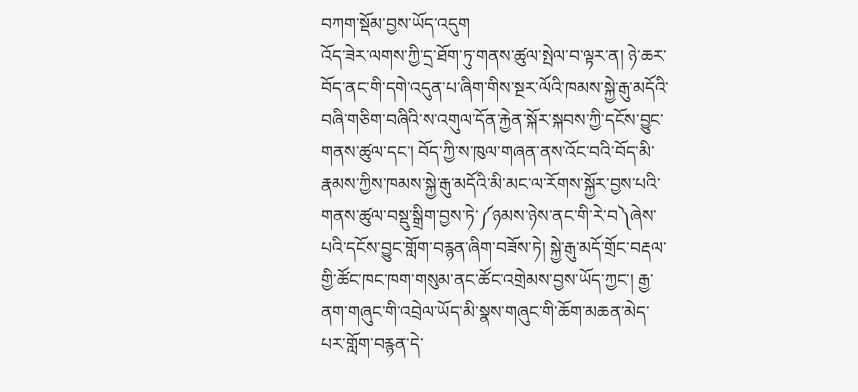བཀག་སྡོམ་བྱས་ཡོད་འདུག
འོད་ཟེར་ལགས་ཀྱི་དྲ་ཐོག་ཏུ་གནས་ཚུལ་སྤེལ་བ་ལྟར་ན། ཉེ་ཆར་བོད་ནང་གི་དགེ་འདུན་པ་ཞིག་གིས་སྔར་ལོའི་ཁམས་སྐྱེ་རྒུ་མདོའི་བཞི་གཅིག་བཞིའི་ས་འགུལ་དོན་རྐྱེན་སྐོར་སྐབས་ཀྱི་དངོས་བྱུང་གནས་ཚུལ་དང་། བོད་ཀྱི་ས་ཁུལ་གཞན་ནས་འོང་བའི་བོད་མི་རྣམས་ཀྱིས་ཁམས་སྐྱེ་རྒུ་མདོའི་མི་མང་ལ་རོགས་སྐྱོར་བྱས་པའི་གནས་ཚུལ་བསྡུ་སྒྲིག་བྱས་ཏེ་༼ཉམས་ཉེས་ནང་གི་རེ་བ༽ཞེས་པའི་དངོས་བྱུང་གློག་བརྙན་ཞིག་བཟོས་ཏེ། སྐྱེ་རྒུ་མདོ་གྲོང་བརྡལ་གྱི་ཚོང་ཁང་ཁག་གསུམ་ནང་ཚོང་འགྲེམས་བྱས་ཡོད་ཀྱང་། རྒྱ་ནག་གཞུང་གི་འབྲེལ་ཡོད་མི་སྣས་གཞུང་གི་ཆོག་མཆན་མེད་པར་གློག་བརྙན་དེ་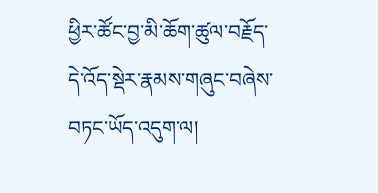ཕྱིར་ཚོང་བྱ་མི་ཆོག་ཚུལ་བརྗོད་དེ་འོད་སྡེར་རྣམས་གཞུང་བཞེས་བཏང་ཡོད་འདུག་ལ།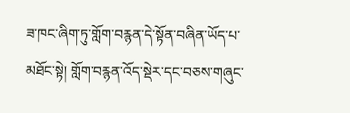ཟ་ཁང་ཞིག་ཏུ་གློག་བརྙན་དེ་སྟོན་བཞིན་ཡོད་པ་མཐོང་སྟེ། གློག་བརྙན་འོད་སྡེར་དང་བཅས་གཞུང་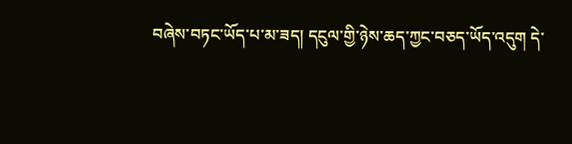བཞེས་བཏང་ཡོད་པ་མ་ཟད། དངུལ་གྱི་ཉེས་ཆད་ཀྱང་བཅད་ཡོད་འདུག དེ་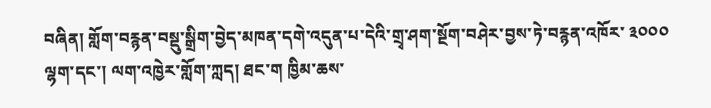བཞིན། གློག་བརྙན་བསྡུ་སྒྲིག་བྱེད་མཁན་དགེ་འདུན་པ་དེའི་གྲྭ་ཤག་སྔོག་བཤེར་བྱས་ཏེ་བརྙན་འཁོར་ ༣༠༠༠ ལྷག་དང་། ལག་འཁྱེར་གློག་ཀླད། ཐང་ག ཁྱིམ་ཆས་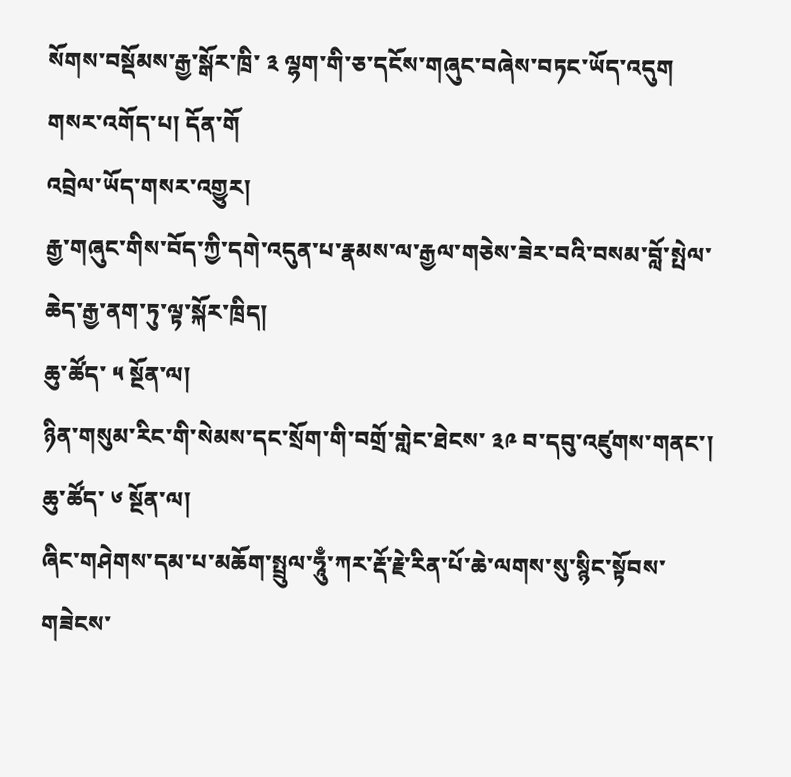སོགས་བསྡོམས་རྒྱ་སྒོར་ཁྲི་ ༣ ལྷག་གི་ཅ་དངོས་གཞུང་བཞེས་བཏང་ཡོད་འདུག
གསར་འགོད་པ། དོན་གོ
འབྲེལ་ཡོད་གསར་འགྱུར།
རྒྱ་གཞུང་གིས་བོད་ཀྱི་དགེ་འདུན་པ་རྣམས་ལ་རྒྱལ་གཅེས་ཟེར་བའི་བསམ་བློ་སྤེལ་ཆེད་རྒྱ་ནག་ཏུ་ལྟ་སྐོར་ཁྲིད།
ཆུ་ཚོད་ ༥ སྔོན་ལ།
ཉིན་གསུམ་རིང་གི་སེམས་དང་སྲོག་གི་བགྲོ་གླེང་ཐེངས་ ༣༩ བ་དབུ་འཛུགས་གནང་།
ཆུ་ཚོད་ ༦ སྔོན་ལ།
ཞིང་གཤེགས་དམ་པ་མཆོག་སྤྲུལ་ཧཱུྃ་ཀར་རྡོ་རྗེ་རིན་པོ་ཆེ་ལགས་སུ་སྙིང་སྟོབས་གཟེངས་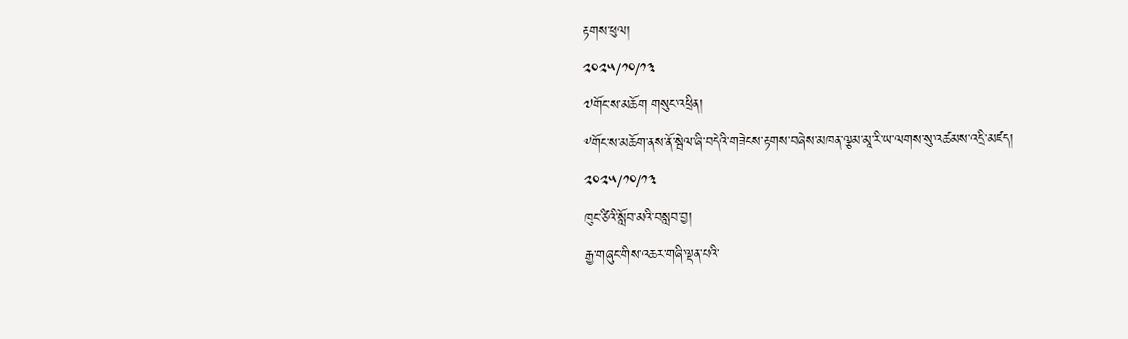རྟགས་ཕུལ།
༢༠༢༥/༡༠/༡༣
༧གོང་ས་མཆོག གསུང་འཕྲིན།
༸གོང་ས་མཆོག་ནས་ནོ་སྦེལ་ཞི་བདེའི་གཟེངས་རྟགས་བཞེས་མཁན་ལྕམ་མཱ་རི་ཡ་ལགས་སུ་འཚམས་འདྲི་མཛད།
༢༠༢༥/༡༠/༡༣
ཁུང་ཙིའི་སློབ་མའི་བསླབ་བྱ།
རྒྱ་གཞུང་གིས་འཆར་གཞི་ལྡན་པའི་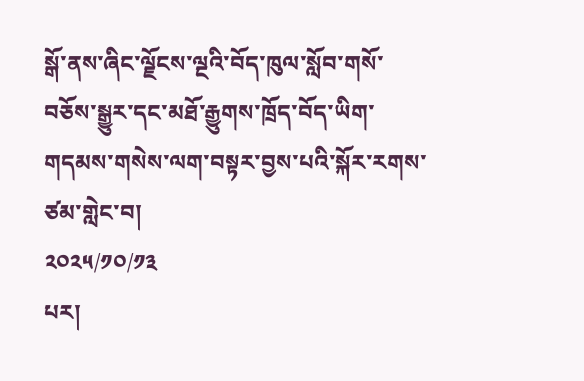སྒོ་ནས་ཞིང་ལྗོངས་ལྔའི་བོད་ཁུལ་སློབ་གསོ་བཅོས་སྒྱུར་དང་མཐོ་རྒྱུགས་ཁྲོད་བོད་ཡིག་གདམས་གསེས་ལག་བསྟར་བྱས་པའི་སྐོར་རགས་ཙམ་གླེང་བ།
༢༠༢༥/༡༠/༡༣
པར།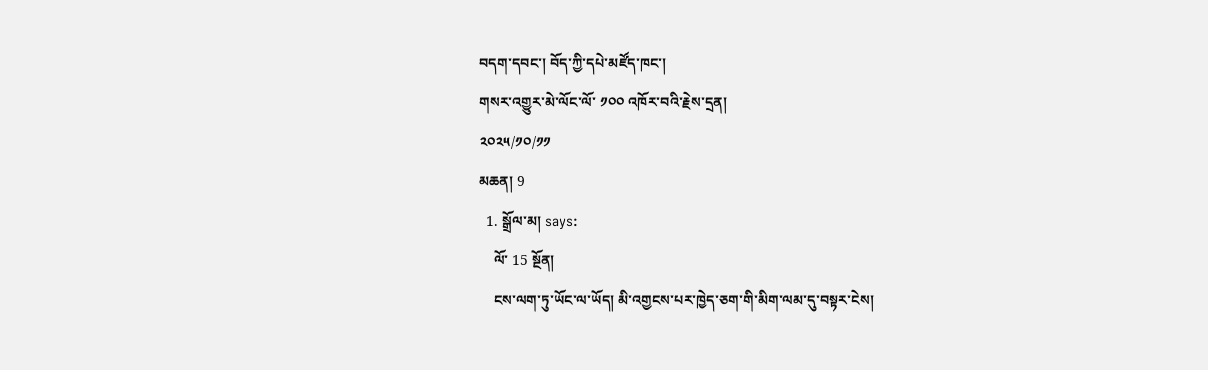བདག་དབང་། བོད་ཀྱི་དཔེ་མཛོད་ཁང་།
གསར་འགྱུར་མེ་ལོང་ལོ་ ༡༠༠ འཁོར་བའི་རྗེས་དྲན།
༢༠༢༥/༡༠/༡༡
མཆན། 9
  1. སྒྲོལ་མ། says:
    ལོ་ 15 སྔོན།
    ངས་ལག་ཏུ་ཡོང་ལ་ཡོད། མི་འགྱངས་པར་ཁྱེད་ཅག་གི་མིག་ལམ་དུ་བསྟར་ངེས།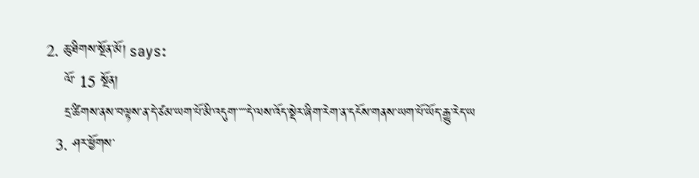2. ཆུ་ཐིགས་སྔོན་མོ། says:
    ལོ་ 15 སྔོན།
    དྲ་ཚིགས་ནས་བལྟས་ན་དེ་ཙམ་ཡག་པོ་མི་འདུག་་་་་དེ་ལས་འོད་སྡེར་ཞིག་རེག་ན་དངོས་གནས་ཡག་པོ་ཡོད་རྒྱུ་རེད་ཡ
  3. ཤར་ཕྱོགས་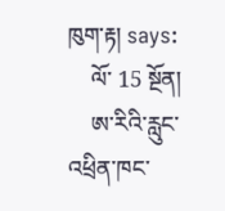ཁུག་རྟ། says:
    ལོ་ 15 སྔོན།
    ཨ་རིའི་རླུང་འཕྲིན་ཁང་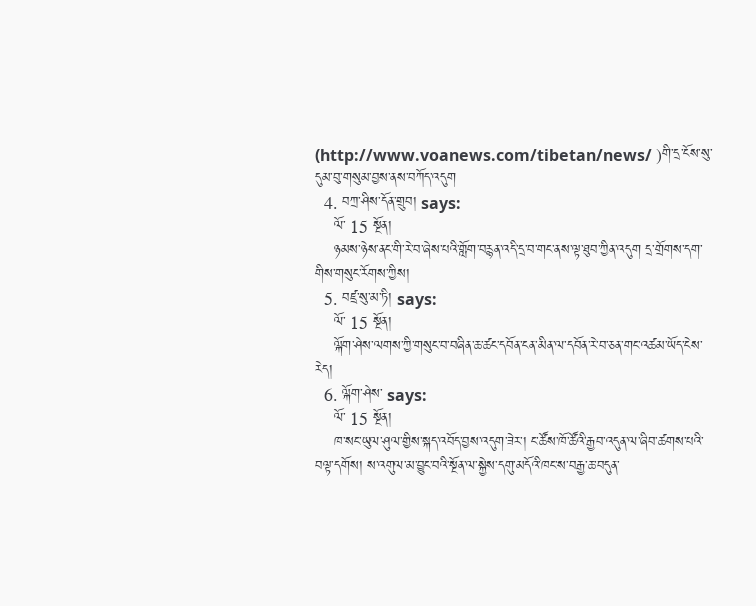(http://www.voanews.com/tibetan/news/ )གི་དྲ་ངོས་སུ་དུམ་བུ་གསུམ་བྱས་ནས་བཀོད་འདུག
  4. བཀྲ་ཤིས་དོན་གྲུབ། says:
    ལོ་ 15 སྔོན།
    ཉམས་ཉེས་ནང་གི་རེ་བ་ཞེས་པའི་གློག་བརྙན་འདི་དྲ་བ་གང་ནས་ལྟ་ཐུབ་ཀྱིན་འདུག དྲ་གྲོགས་དག་གིས་གསུང་རོགས་ཀྱིས།
  5. བཛྲ་སུ་མ་ཏི། says:
    ལོ་ 15 སྔོན།
    ལྐོག་ཤེས་ལགས་ཀྱི་གསུང་བ་བཞིན་ཆ་ཚང་དབོན་ངན་མིན་ལ་དབོན་རེ་བ་ཅན་གང་འཚམ་ཡོད་ངེས་རེད།
  6. ལྐོག་ཤེས་ says:
    ལོ་ 15 སྔོན།
    ཁ་སང་ཡུལ་ཤུལ་གྱིས་སྐད་འབོད་བྱས་འདུག་ཟེར་། ང་ཚོས་ཁོ་ཚོའི་རྒྱབ་འདུན་ལ་ཞིབ་ཚགས་པའི་བལྟ་དགོས། ས་འགུལ་མ་བྱུང་བའི་སྔོན་ལ་སྐྱེས་དགུ་མདོའི་ཁང་ས་བརྒྱ་ཆ་བདུན་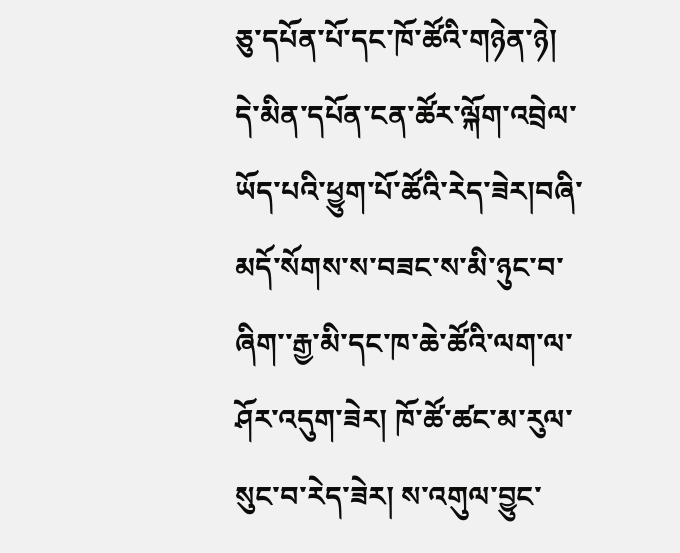ཅུ་དཔོན་པོ་དང་ཁོ་ཚོའི་གཉེན་ཉེ། དེ་མིན་དཔོན་ངན་ཚོར་ལྐོག་འབྲེལ་ཡོད་པའི་ཕྱུག་པོ་ཚོའི་རེད་ཟེར།བཞི་མདོ་སོགས་ས་བཟང་ས་མི་ཉུང་བ་ཞིག་་རྒྱ་མི་དང་ཁ་ཆེ་ཚོའི་ལག་ལ་ཤོར་འདུག་ཟེར། ཁོ་ཚོ་ཚང་མ་རུལ་སུང་བ་རེད་ཟེར། ས་འགུལ་བྱུང་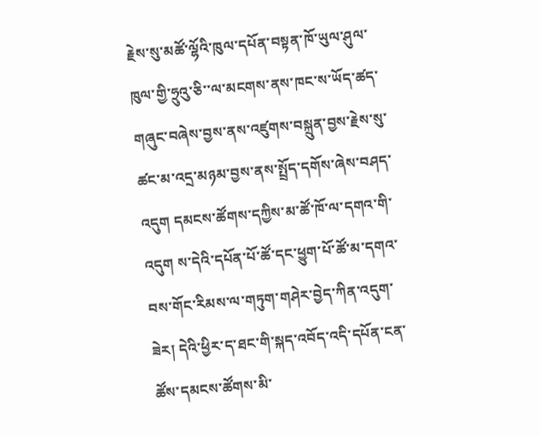རྗེས་སུ་མཚོ་ལྷོའི་ཁུལ་དཔོན་བསྟན་ཁོ་ཡུལ་ཤུལ་ཁུལ་གྱི་ཧྲུའུ་ཅི་་ལ་མངགས་ནས་ཁང་ས་ཡོད་ཚད་གཞུང་བཞེས་བྱས་ནས་འཛུགས་བསྐྲུན་བྱས་རྗེས་སུ་ཚང་མ་འདྲ་མཉམ་བྱས་ནས་སྤྲོད་དགོས་ཞེས་བཤད་འདུག དམངས་ཚོགས་དཀྱིས་མ་ཚོ་ཁོ་ལ་དགའ་གི་འདུག ས་དེའི་དཔོན་པོ་ཚོ་དང་ཕྱུག་པོ་ཚོ་མ་དགའ་བས་གོང་རིམས་ལ་གཏུག་གཤེར་བྱེད་ཀིན་འདུག་ཟེར། དེའི་ཕྱིར་ད་ཐང་གི་སྐད་འབོད་འདི་དཔོན་ངན་ཚོས་དམངས་ཚོགས་མི་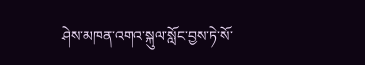ཤེས་མཁན་འགའ་སྐུལ་སློང་བྱས་ཏེ་སོ་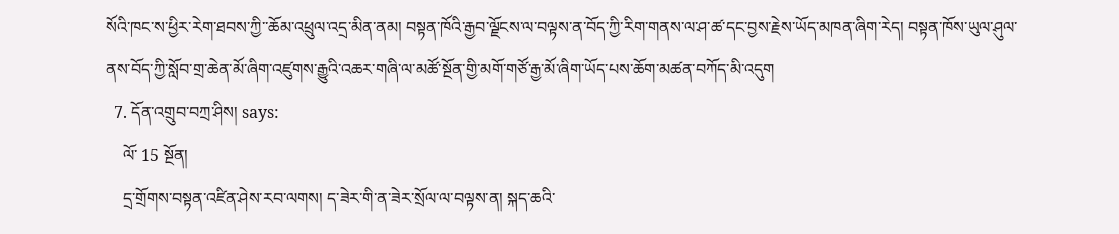སོའི་ཁང་ས་ཕྱིར་རེག་ཐབས་ཀྱི་་ཆོམ་འཕྲུལ་འདྲ་མིན་ནམ། བསྟན་ཁོའི་རྒྱབ་ལྗོངས་ལ་བལྟས་ན་བོད་ཀྱི་རིག་གནས་ལ་ཤ་ཚ་དང་བྱས་རྗེས་ཡོད་མཁན་ཞིག་རེད། བསྟན་ཁོས་ཡུལ་ཤུལ་ནས་བོད་ཀྱི་སློབ་གྲ་ཆེན་མོ་ཞིག་འཛུགས་རྒྱུའི་འཆར་གཞི་ལ་མཚོ་སྔོན་གྱི་མགོ་གཙོ་རྒྱ་མོ་ཞིག་ཡོད་པས་ཆོག་མཚན་བཀོད་མི་འདུག
  7. དོན་འགྲུབ་བཀྲ་ཤིས། says:
    ལོ་ 15 སྔོན།
    དྲ་གྲོགས་བསྟན་འཛིན་ཤེས་རབ་ལགས། ད་ཟེར་གི་ན་ཟེར་སྲོལ་ལ་བལྟས་ན། སྐད་ཆའི་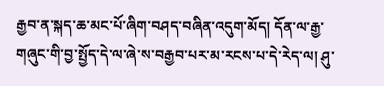རྒྱབ་ན་སྐད་ཆ་མང་པོ་ཞིག་བཤད་བཞིན་འདུག་མོད། དོན་ལ་རྒྱ་གཞུང་གི་བྱ་སྤྱོད་དེ་ལ་ཞེ་ས་བརྒྱབ་པར་མ་རངས་པ་དེ་རེད་ལ། ཤུ་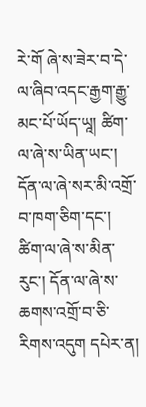རེ་གོ ཞེ་ས་ཟེར་བ་དེ་ལ་ཞིབ་འདང་རྒྱག་རྒྱུ་མང་པོ་ཡོད་ཡཱ། ཚིག་ལ་ཞེ་ས་ཡིན་ཡང་། དོན་ལ་ཞེ་སར་མི་འགྲོ་བ་ཁག་ཅིག་དང་། ཚིག་ལ་ཞེ་ས་མིན་རུང་། དོན་ལ་ཞེ་ས་ཆགས་འགྲོ་བ་ཅི་རིགས་འདུག དཔེར་ན།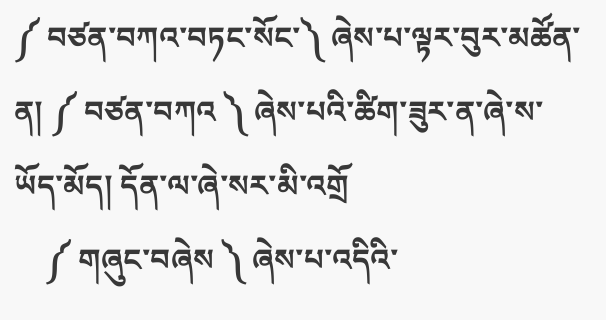༼ བཙན་བཀའ་བཏང་སོང་༽ ཞེས་པ་ལྟར་བུར་མཚོན་ན། ༼ བཙན་བཀའ ༽ ཞེས་པའི་ཚིག་ཟུར་ན་ཞེ་ས་ཡོད་མོད། དོན་ལ་ཞེ་སར་མི་འགྲོ
    ༼ གཞུང་བཞེས ༽ ཞེས་པ་འདིའི་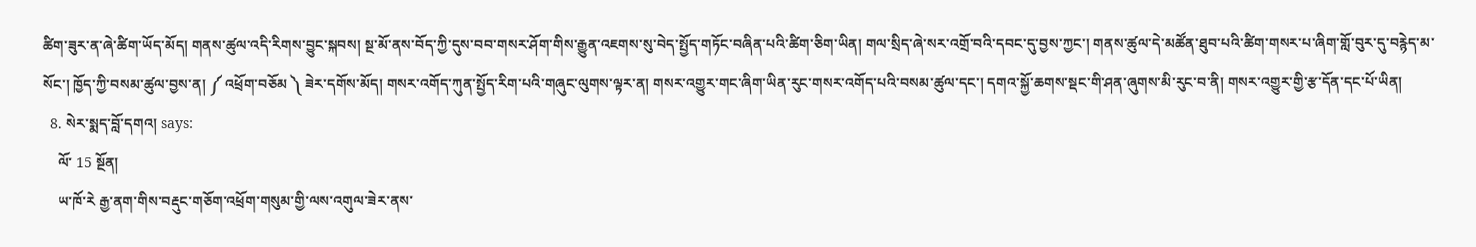ཚིག་ཟུར་ན་ཞེ་ཚིག་ཡོད་མོད། གནས་ཚུལ་འདི་རིགས་བྱུང་སྐབས། སྔ་མོ་ནས་བོད་ཀྱི་དུས་བབ་གསར་ཤོག་གིས་རྒྱུན་འཇགས་སུ་བེད་སྤྱོད་གཏོང་བཞིན་པའི་ཚིག་ཅིག་ཡིན། གལ་སྲིད་ཞེ་སར་འགྲོ་བའི་དབང་དུ་བྱས་ཀྱང་། གནས་ཚུལ་དེ་མཚོན་ཐུབ་པའི་ཚིག་གསར་པ་ཞིག་གློ་བུར་དུ་བརྙེད་མ་སོང་། ཁྱོད་ཀྱི་བསམ་ཚུལ་བྱས་ན། ༼ འཕྲོག་བཅོམ ༽ ཟེར་དགོས་མོད། གསར་འགོད་ཀུན་སྤྱོད་རིག་པའི་གཞུང་ལུགས་ལྟར་ན། གསར་འགྱུར་གང་ཞིག་ཡིན་རུང་གསར་འགོད་པའི་བསམ་ཚུལ་དང་། དགའ་སྐྱོ་ཆགས་སྡང་གི་ཤན་ཞུགས་མི་རུང་བ་ནི། གསར་འགྱུར་གྱི་རྩ་དོན་དང་པོ་ཡིན།
  8. སེར་སྨད་བློ་དགའ། says:
    ལོ་ 15 སྔོན།
    ཡ་ཁོ་རེ རྒྱ་ནག་གིས་བརྡུང་གཅོག་འཕྲོག་གསུམ་གྱི་ལས་འགུལ་ཟེར་ནས་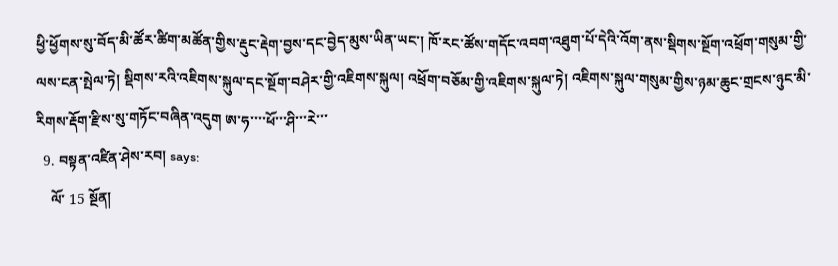ཕྱི་ཕྱོགས་སུ་བོད་མི་ཚོར་ཚིག་མཚོན་གྱིས་རྡུང་རྡེག་བྱས་དང་བྱེད་མུས་ཡིན་ཡང་། ཁོ་རང་ཚོས་གདོང་འབག་འཐུག་པོ་དེའི་འོག་ནས་སྡིགས་སྔོག་འཕྲོག་གསུམ་གྱི་ལས་ངན་སྤེལ་ཏེ། སྡིགས་རའི་འཇིགས་སྐུལ་དང་སྔོག་བཤེར་གྱི་འཇིགས་སྐུལ། འཕྲོག་བཅོམ་གྱི་འཇིགས་སྐུལ་ཏེ། འཇིགས་སྐུལ་གསུམ་གྱིས་ཉམ་ཆུང་གྲངས་ཉུང་མི་རིགས་རྡོག་རྫིས་སུ་གཏོང་བཞིན་འདུག ཨ་ཧ་་་་ཕོ་་་ཤི་་་རེ་་་
  9. བསྟན་འཛིན་ཤེས་རབ། says:
    ལོ་ 15 སྔོན།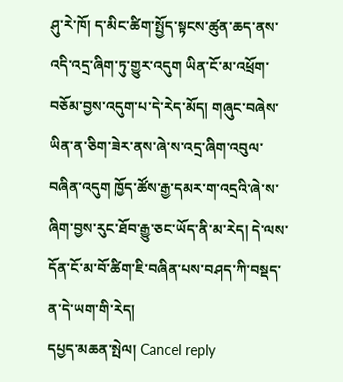ཤུ་རེ་ཁོ། ད་མིང་ཚིག་སྤྱོད་སྟངས་ཚུན་ཆད་ནས་འདི་འདྲ་ཞིག་ཏུ་གྱུར་འདུག ཡིན་ངོ་མ་འཕྲོག་བཅོམ་བྱས་འདུག་པ་དེ་རེད་མོད། གཞུང་བཞེས་ཡིན་ན་ཅིག་ཟེར་ནས་ཞེ་ས་འདྲ་ཞིག་འབུལ་བཞིན་འདུག ཁྱོད་ཚོས་རྒྱ་དམར་ག་འདྲའི་ཞེ་ས་ཞིག་བྱས་རུང་ཐོབ་རྒྱུ་ཅང་ཡོད་ནི་མ་རེད། དེ་ལས་དོན་ངོ་མ་བོ་ཚིག་ཇི་བཞིན་པས་བཤད་ཀི་བསྡད་ན་དེ་ཡག་གི་རེད།
དཔྱད་མཆན་སྤེལ། Cancel reply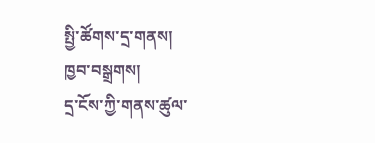སྤྱི་ཚོགས་དྲ་གནས།
ཁྱབ་བསྒྲགས།
དྲ་ངོས་ཀྱི་གནས་ཚུལ་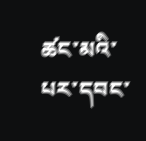ཚང་མའི་པར་དབང་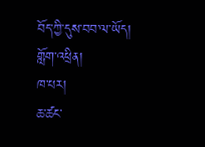བོད་ཀྱི་དུས་བབ་ལ་ཡོད།
གློག་འཕྲིན།
ཁ་པར།
ཆ་ཚང་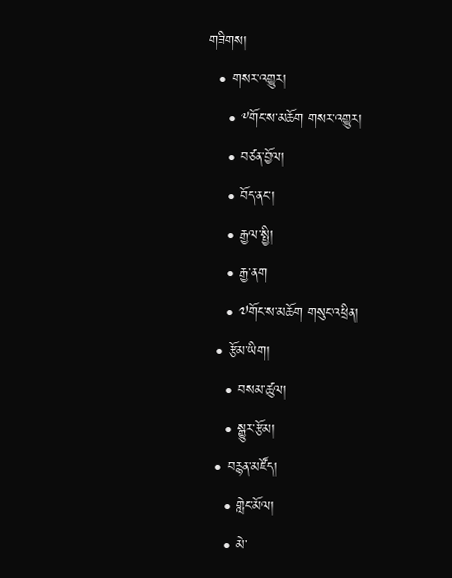གཟིགས།
  • གསར་འགྱུར།
    • ༸གོང་ས་མཆོག གསར་འགྱུར།
    • བཙན་བྱོལ།
    • བོད་ནང་།
    • རྒྱལ་སྤྱི།
    • རྒྱ་ནག
    • ༧གོང་ས་མཆོག གསུང་འཕྲིན།
  • རྩོམ་ཡིག།
    • བསམ་ཚུལ།
    • སྒྱུར་རྩོམ།
  • བརྙན་མཛོད།
    • གླེང་མོལ།
    • མེ་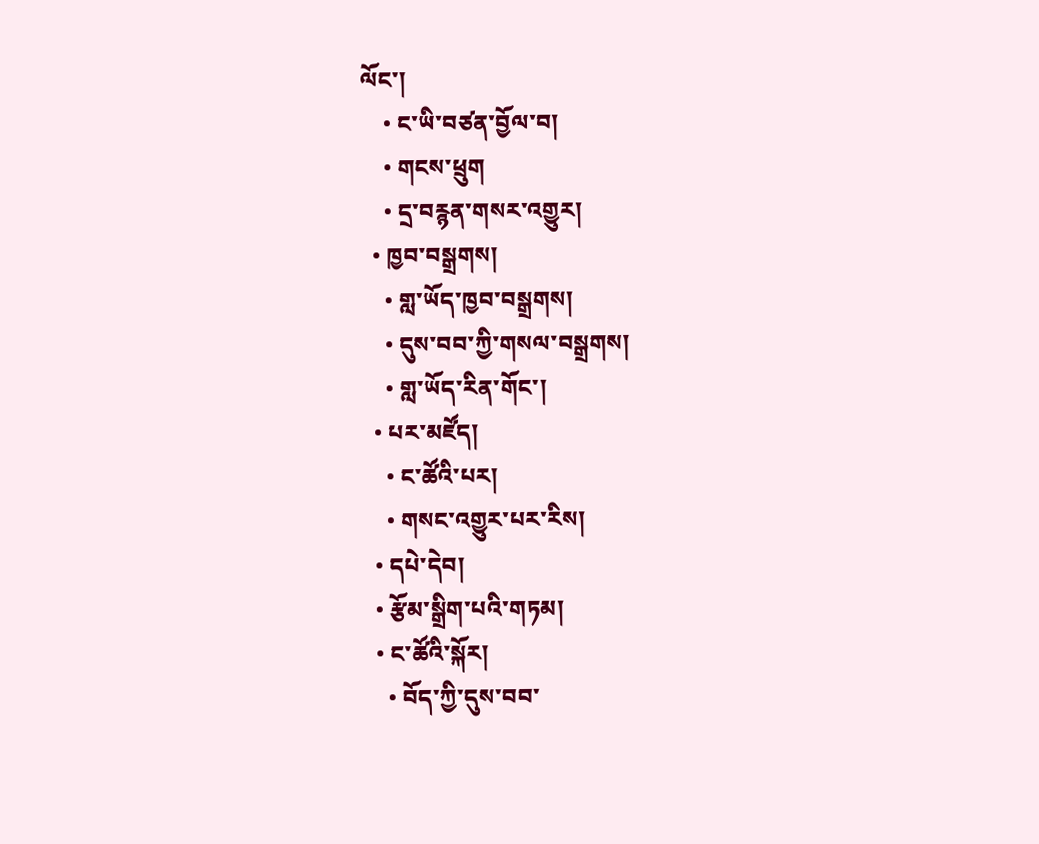ལོང་།
    • ང་ཡི་བཙན་བྱོལ་བ།
    • གངས་ཕྲུག
    • དྲ་བརྙན་གསར་འགྱུར།
  • ཁྱབ་བསྒྲགས།
    • གླ་ཡོད་ཁྱབ་བསྒྲགས།
    • དུས་བབ་ཀྱི་གསལ་བསྒྲགས།
    • གླ་ཡོད་རིན་གོང་།
  • པར་མཛོད།
    • ང་ཚོའི་པར།
    • གསང་འགྱུར་པར་རིས།
  • དཔེ་དེབ།
  • རྩོམ་སྒྲིག་པའི་གཏམ།
  • ང་ཚོའི་སྐོར།
    • བོད་ཀྱི་དུས་བབ་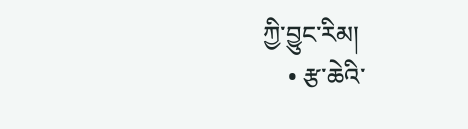ཀྱི་བྱུང་རིམ།
    • རྩ་ཆེའི་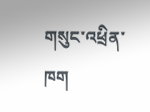གསུང་འཕྲིན་ཁག